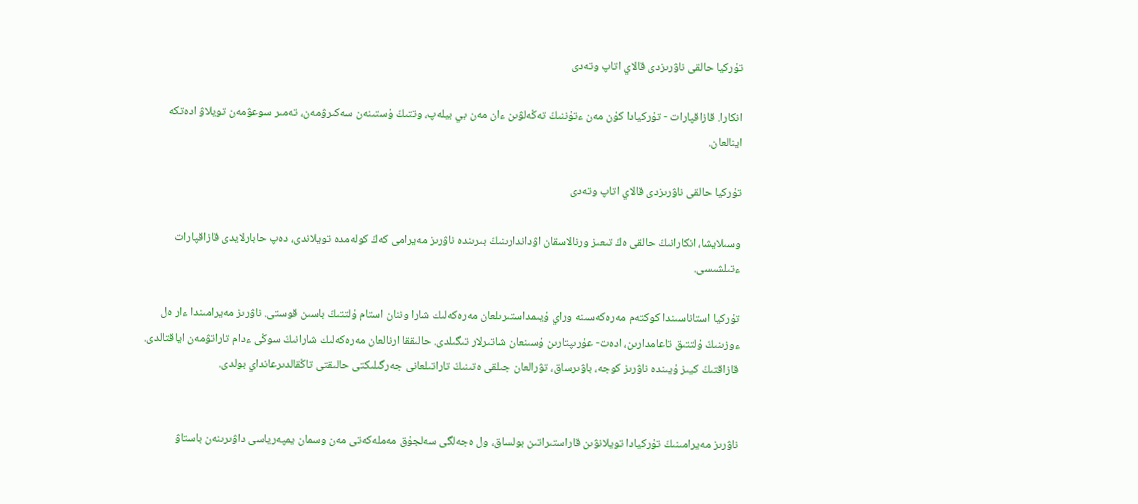تۇركيا حالقى ناۋرىزدى قالاي اتاپ وتەدى

انكارا. قازاقپارات - تۇركيادا كۇن مەن ءتۇننىڭ تەڭەلۋىن ءان مەن بي بيلەپ، وتتىڭ ۇستىنەن سەكىرۋمەن، تەمىر سوعۋمەن تويلاۋ ادەتكە اينالعان.

تۇركيا حالقى ناۋرىزدى قالاي اتاپ وتەدى

وسىلايشا، انكارانىڭ حالقى ەڭ تىعىز ورنالاسقان اۋداندارىنىڭ بىرىندە ناۋرىز مەيرامى كەڭ كولەمدە تويلاندى، دەپ حابارلايدى قازاقپارات ءتىلشىسى.

تۇركيا استاناسىندا كوكتەم مەرەكەسىنە وراي ۇيىمداستىرىلعان مەرەكەلىك شارا وننان استام ۇلتتىڭ باسىن قوستى. ناۋرىز مەيرامىندا ءار ەل ءوزىنىڭ ۇلتتىق تاعامدارىن، ادەت- عۇرىپتارىن ۇسىنعان شاتىرلار تىگىلدى. حالىققا ارنالعان مەرەكەلىك شارانىڭ سوڭى ءدام تاراتۋمەن اياقتالدى. قازاقتىڭ كيىز ۇيىندە ناۋرىز كوجە، باۋىرساق، تۋرالعان جىلقى ەتىنىڭ تاراتىلعانى جەرگىلىكتى حالىقتى تاڭقالدىرعانداي بولدى.


ناۋرىز مەيرامىنىڭ تۇركيادا تويلانۋىن قاراستىراتىن بولساق، ول ەجەلگى سەلجۇق مەملەكەتى مەن وسمان يمپەرياسى داۋىرىنەن باستاۋ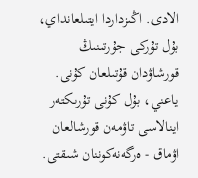الادى. اڭىزداردا ايتىلعانداي، بۇل تۇركى جۇرتىنىڭ قورشاۋدان قۇتىلعان كۇنى. ياعني، بۇل كۇنى تۇرىكتەر اينالاسى تاۋمەن قورشالعان اۋماق - ەرگەنەكوننان شىقتى.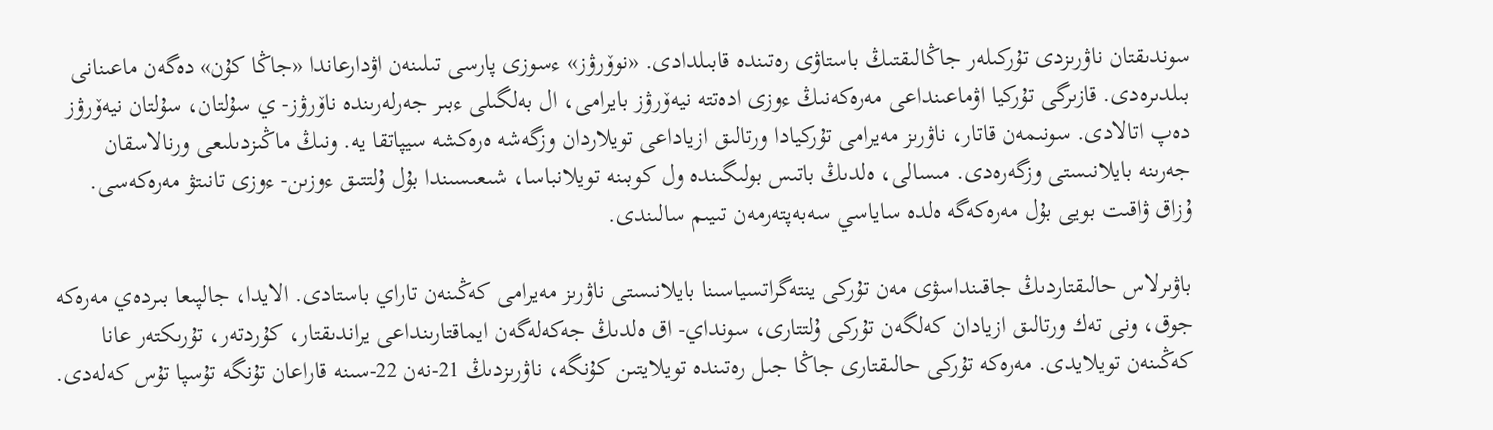سوندىقتان ناۋرىزدى تۇركىلەر جاڭالىقتىڭ باستاۋى رەتىندە قابىلدادى. «نوۆرۋز» ءسوزى پارسى تىلىنەن اۋدارعاندا «جاڭا كۇن» دەگەن ماعىنانى بىلدىرەدى. قازىرگى تۇركيا اۋماعىنداعى مەرەكەنىڭ ءوزى ادەتتە نيەۆرۋز بايرامى، ال بەلگىلى ءبىر جەرلەرىندە ناۆرۋز- ي سۇلتان، سۇلتان نيەۆرۋز دەپ اتالادى. سونىمەن قاتار، ناۋرىز مەيرامى تۇركيادا ورتالىق ازياداعى تويلاردان وزگەشە ەرەكشە سيپاتقا يە. ونىڭ ماڭىزدىلىعى ورنالاسقان جەرىنە بايلانىستى وزگەرەدى. مىسالى، ەلدىڭ باتىس بولىگىندە ول كوبىنە تويلانباسا، شىعىسىندا بۇل ۇلتتىق ءوزىن- ءوزى تانىتۋ مەرەكەسى. ۇزاق ۋاقىت بويى بۇل مەرەكەگە ەلدە ساياسي سەبەپتەرمەن تىيىم سالىندى.

باۋىرلاس حالىقتاردىڭ جاقىنداسۋى مەن تۇركى ينتەگراتسياسىنا بايلانىستى ناۋرىز مەيرامى كەڭىنەن تاراي باستادى. الايدا، جالپىعا بىردەي مەرەكە جوق، ونى تەك ورتالىق ازيادان كەلگەن تۇركى ۇلتتارى، سونداي- اق ەلدىڭ جەكەلەگەن ايماقتارىنداعى يراندىقتار، كۇردتەر، تۇرىكتەر عانا كەڭىنەن تويلايدى. مەرەكە تۇركى حالىقتارى جاڭا جىل رەتىندە تويلايتىن كۇنگە، ناۋرىزدىڭ 21-نەن 22-سىنە قاراعان تۇنگە تۇسپا تۇس كەلەدى.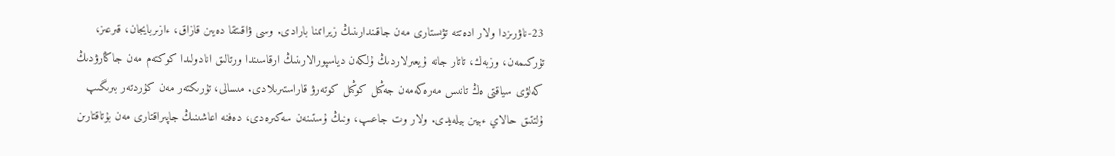23-ناۋرىزدا ولار ادەتتە تۋىستارى مەن جاقىندارىنىڭ زيراتىنا بارادى. وسى ۋاقىتقا دەيىن قازاق، ءازىربايجان، قىرعىز، تۇركىمەن، وزبەك، تاتار جانە ۇيعىرلاردىڭ ۇلكەن دياسپورالارىنىڭ ارقاسىندا ورتالىق انادولىدا كوكتەم مەن جاڭارۋدىڭ كەلۋى سياقتى ەڭ تانىس مەرەكەمەن جەڭىل كوڭىل كوتەرۋ قاراستىرىلادى. مىسالى، تۇرىكتەر مەن كۇردتەر بىرىگىپ ۇلتتىق حالاي ءبيىن بيلەيدى. ولار وت جاعىپ، ونىڭ ۇستىنەن سەكىرەدى، دەفنە اعاشىنىڭ جاپىراقتارى مەن بۇتاقتارىن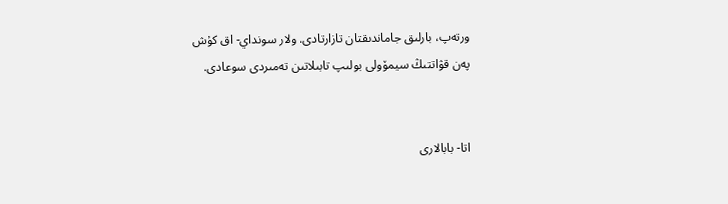ورتەپ، بارلىق جاماندىقتان تازارتادى. ولار سونداي- اق كۇش پەن قۋاتتىڭ سيمۆولى بولىپ تابىلاتىن تەمىردى سوعادى.


اتا- بابالارى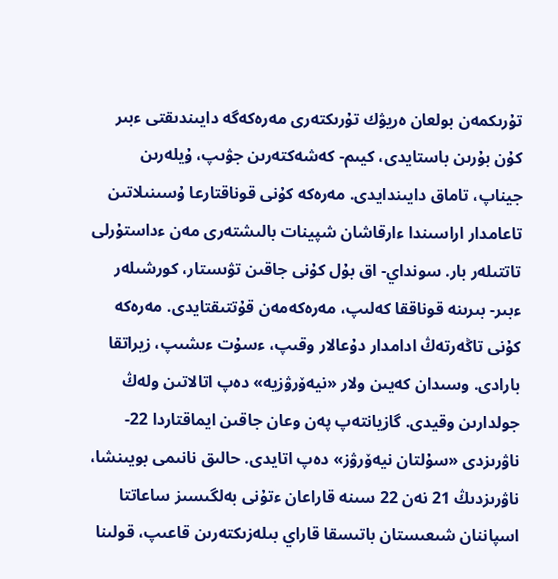تۇرىكمەن بولعان ەريۋك تۇرىكتەرى مەرەكەگە دايىندىقتى ءبىر كۇن بۇرىن باستايدى، كيىم- كەشەكتەرىن جۋىپ، ۇيلەرىن جيناپ، تاماق دايىندايدى. مەرەكە كۇنى قوناقتارعا ۇسىنىلاتىن تاعامدار اراسىندا ءارقاشان شپينات بالىشتەرى مەن ءداستۇرلى تاتتىلەر بار. سونداي- اق بۇل كۇنى جاقىن تۋىستار، كورشىلەر ءبىر- بىرىنە قوناققا كەلىپ، مەرەكەمەن قۇتتىقتايدى. مەرەكە كۇنى تاڭەرتەڭ ادامدار دۇعالار وقىپ، ءسۇت ءىشىپ، زيراتقا بارادى. وسىدان كەيىن ولار «نيەۆرۋزيە» دەپ اتالاتىن ولەڭ جولدارىن وقيدى. گازيانتەپ پەن وعان جاقىن ايماقتاردا 22-ناۋرىزدى «سۇلتان نيەۆرۋز» دەپ اتايدى. حالىق نانىمى بويىنشا، ناۋرىزدىڭ 21 نەن 22 سىنە قاراعان ءتۇنى بەلگىسىز ساعاتتا اسپاننان شىعىستان باتىسقا قاراي بىلەزىكتەرىن قاعىپ، قولىنا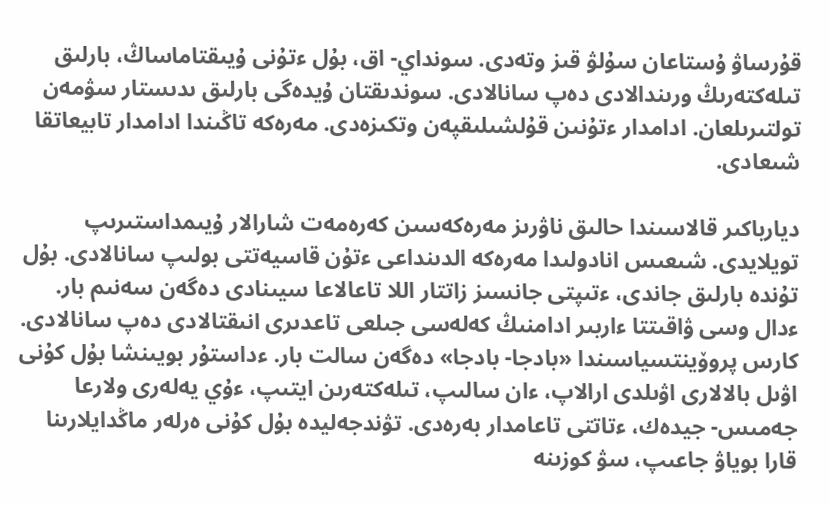قۇرساۋ ۇستاعان سۇلۋ قىز وتەدى. سونداي- اق، بۇل ءتۇنى ۇيىقتاماساڭ، بارلىق تىلەكتەرىڭ ورىندالادى دەپ سانالادى. سوندىقتان ۇيدەگى بارلىق ىدىستار سۋمەن تولتىرىلعان. ادامدار ءتۇنىن قۇلشىلىقپەن وتكىزەدى. مەرەكە تاڭىندا ادامدار تابيعاتقا شىعادى.

ديارباكىر قالاسىندا حالىق ناۋرىز مەرەكەسىن كەرەمەت شارالار ۇيىمداستىرىپ تويلايدى. شىعىس انادولىدا مەرەكە الدىنداعى ءتۇن قاسيەتتى بولىپ سانالادى. بۇل تۇندە بارلىق جاندى، ءتىپتى جانسىز زاتتار اللا تاعالاعا سيىنادى دەگەن سەنىم بار. ءدال وسى ۋاقىتتا ءاربىر ادامنىڭ كەلەسى جىلعى تاعدىرى انىقتالادى دەپ سانالادى. كارس پروۆينتسياسىندا «بادجا- بادجا» دەگەن سالت بار. ءداستۇر بويىنشا بۇل كۇنى اۋىل بالالارى اۋىلدى ارالاپ، ءان سالىپ، تىلەكتەرىن ايتىپ، ءۇي يەلەرى ولارعا جەمىس- جيدەك، ءتاتتى تاعامدار بەرەدى. تۋندجەليدە بۇل كۇنى ەرلەر ماڭدايلارىنا قارا بوياۋ جاعىپ، سۋ كوزىنە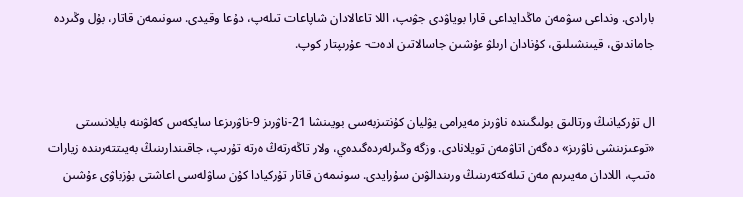بارادى. ونداعى سۋمەن ماڭدايداعى قارا بوياۋدى جۋىپ، اللا تاعالادان شاپاعات تىلەپ، دۇعا وقيدى. سونىمەن قاتار، بۇل وڭىردە جاماندىق، قيىنشىلىق، كۇنادان ارىلۋ ءۇشىن جاسالاتىن ادەت- عۇرىپتار كوپ.


ال تۇركيانىڭ ورتالىق بولىگىندە ناۋرىز مەيرامى يۋليان كۇنتىزبەسى بويىنشا 21-ناۋرىز 9-ناۋرىزعا سايكەس كەلۋىنە بايلانىستى «توعىزىنشى ناۋرىز» دەگەن اتاۋمەن تويلانادى. وزگە وڭىرلەردەگىدەي، ولار تاڭەرتەڭ ەرتە تۇرىپ، جاقىندارىنىڭ بەيىتتەرىندە زيارات ەتىپ، اللادان مەيىرىم مەن تىلەكتەرىنىڭ ورىندالۋىن سۇرايدى. سونىمەن قاتار تۇركيادا كۇن ساۋلەسى اعاشتى بۇزباۋى ءۇشىن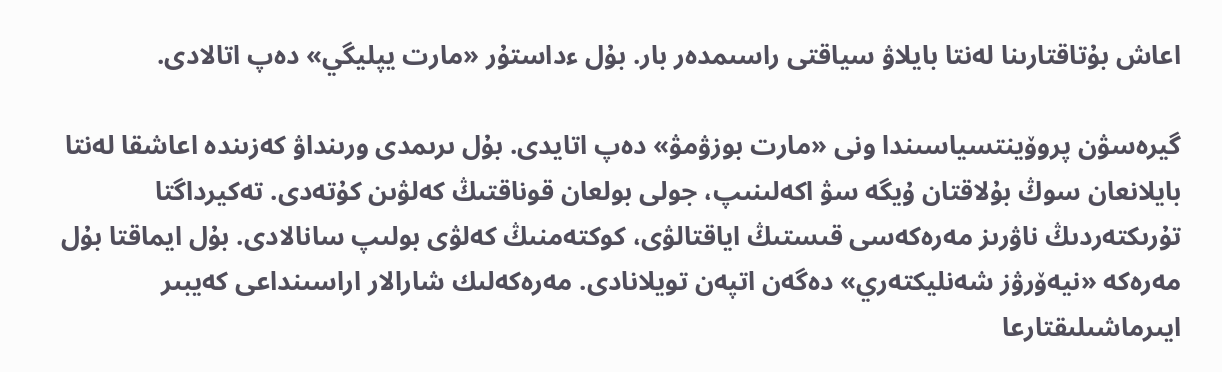اعاش بۇتاقتارىنا لەنتا بايلاۋ سياقتى راسىمدەر بار. بۇل ءداستۇر «مارت يپليگي» دەپ اتالادى.

گيرەسۋن پروۆينتسياسىندا ونى «مارت بوزۋمۋ» دەپ اتايدى. بۇل ىرىمدى ورىنداۋ كەزىندە اعاشقا لەنتا بايلانعان سوڭ بۇلاقتان ۇيگە سۋ اكەلىنىپ، جولى بولعان قوناقتىڭ كەلۋىن كۇتەدى. تەكيرداگتا تۇرىكتەردىڭ ناۋرىز مەرەكەسى قىستىڭ اياقتالۋى، كوكتەمنىڭ كەلۋى بولىپ سانالادى. بۇل ايماقتا بۇل مەرەكە «نيەۆرۋز شەنليكتەري» دەگەن اتپەن تويلانادى. مەرەكەلىك شارالار اراسىنداعى كەيبىر ايىرماشىلىقتارعا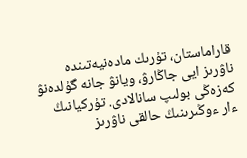قاراماستان، تۇرىك مادەنيەتىندە ناۋرىز ايى جاڭارۋ، ويانۋ جانە گۇلدەنۋ كەزەڭى بولىپ سانالادى. تۇركيانىڭ ءار ءوڭىرىنىڭ حالقى ناۋرىز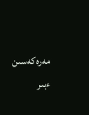مەرەكەسىن ءبىر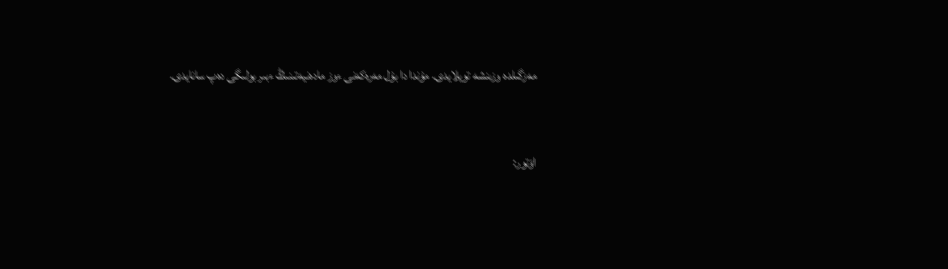مەزگىلدە وزىنشە تويلايدى. مۇندا دا بۇل مەرەكەنى ءوز مادەنيەتىنىڭ ءبىر بولىگى دەپ سانايدى.


اۆتور: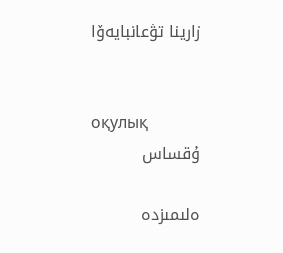زارينا تۋعانبايەۆا


оқулық
ۇقساس

ەلىمىزدە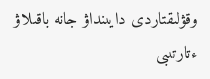وقۋلىقتاردى دايىنداۋ جانە باقىلاۋ ءتارتىبى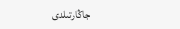جاڭارتىلدى